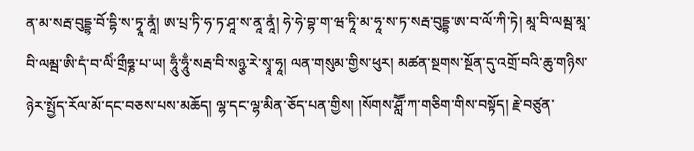ན་མ་སརྦ་བུདྡྷ་བོ་དྷི་ས་ཏྭཱ་ནཱཾ། ཨ་པྲ་ཏི་ཧ་ཏ་ཤཱ་ས་ནཱ་ནཱཾ། ཧེ་ཧེ་བྷ་ག་ཝ་ཏཱི་མ་ཧཱ་ས་ཏ་སརྦ་བུདྡྷ་ཨ་བ་ལོ་ཀི་ཏེ། མཱ་བི་ལམྦ་མཱ་བི་ལམྦ་ཨི་དཾ་བ་ལིཾ་གྲྀཧྞ་པ་ཡ། ཧཱུྃ་ཧཱུྃ་སརྦ་བི་སཉྩ་རེ་སྭཱ་ཧཱ། ལན་གསུམ་གྱིས་ཕུར། མཚན་སྔགས་སྔོན་དུ་འགྲོ་བའི་ཆུ་གཉིས་ཉེར་སྤྱོད་རོལ་མོ་དང་བཅས་པས་མཆོད། ལྷ་དང་ལྷ་མིན་ཅོད་པན་གྱིས། །སོགས་ཤླཽ་ཀ་གཅིག་གིས་བསྟོད། རྗེ་བཙུན་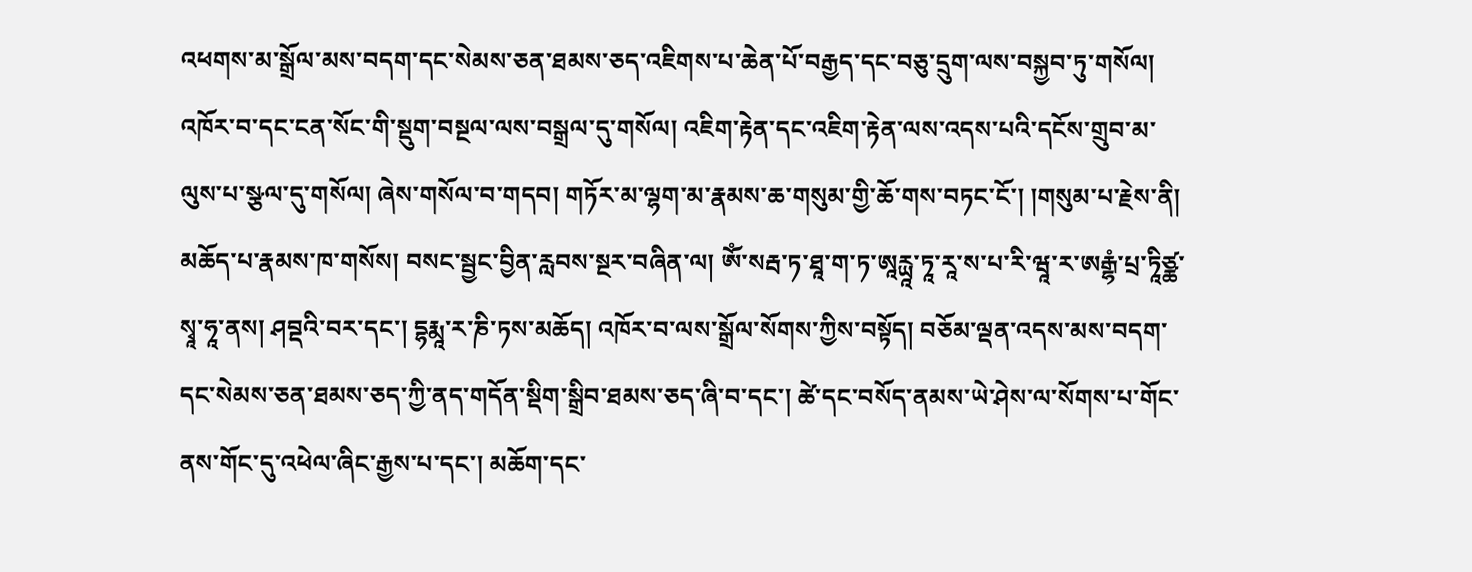འཕགས་མ་སྒྲོལ་མས་བདག་དང་སེམས་ཅན་ཐམས་ཅད་འཇིགས་པ་ཆེན་པོ་བརྒྱད་དང་བཅུ་དྲུག་ལས་བསྐྱབ་ཏུ་གསོལ། འཁོར་བ་དང་ངན་སོང་གི་སྡུག་བསྔལ་ལས་བསྒྲལ་དུ་གསོལ། འཇིག་རྟེན་དང་འཇིག་རྟེན་ལས་འདས་པའི་དངོས་གྲུབ་མ་ལུས་པ་སྩལ་དུ་གསོལ། ཞེས་གསོལ་བ་གདབ། གཏོར་མ་ལྷག་མ་རྣམས་ཆ་གསུམ་གྱི་ཆོ་གས་བཏང་ངོ་། །གསུམ་པ་རྗེས་ནི། མཆོད་པ་རྣམས་ཁ་གསོས། བསང་སྦྱང་བྱིན་རླབས་སྔར་བཞིན་ལ། ཨོཾ་སརྦ་ཏ་ཐཱ་ག་ཏ་ཨཱརྻཱ་ཏཱ་རཱ་ས་པ་རི་ཝཱ་ར་ཨརྒྷཾ་པྲ་ཏཱིཙྪ་སྭཱ་ཧཱ་ནས། ཤབྡའི་བར་དང་། དྷརྨཱ་ར་ཎི་ཏས་མཆོད། འཁོར་བ་ལས་སྒྲོལ་སོགས་ཀྱིས་བསྟོད། བཅོམ་ལྡན་འདས་མས་བདག་དང་སེམས་ཅན་ཐམས་ཅད་ཀྱི་ནད་གདོན་སྡིག་སྒྲིབ་ཐམས་ཅད་ཞི་བ་དང་། ཚེ་དང་བསོད་ནམས་ཡེ་ཤེས་ལ་སོགས་པ་གོང་ནས་གོང་དུ་འཕེལ་ཞིང་རྒྱས་པ་དང་། མཆོག་དང་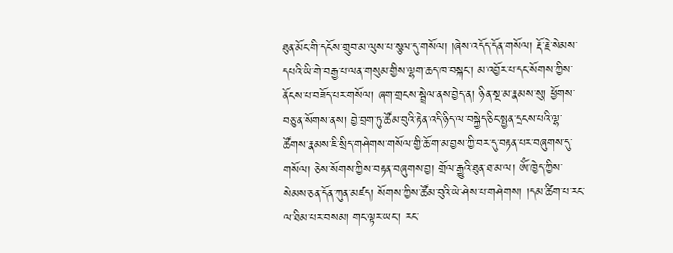ཐུན་མོང་གི་དངོས་གྲུབ་མ་ལུས་པ་སྩལ་དུ་གསོལ། །ཞེས་འདོད་དོན་གསོལ། རྡོ་རྗེ་སེམས་དཔའི་ཡི་གེ་བརྒྱ་པ་ལན་གསུམ་གྱིས་ལྷག་ཆད་ཁ་བསྐང་། མ་འབྱོར་པ་དང་སོགས་ཀྱིས་ནོངས་པ་བཟོད་པར་གསོལ། ཞག་གྲངས་སྦྲེལ་ནས་བྱེད་ན། ཉིན་སྔ་མ་རྣམས་སུ། ཕྱོགས་བཅུ་ན་སོགས་ནས། བྱེ་བྲག་ཏུ་ཚོམ་བུའི་རྟེན་འདི་ཉིད་ལ་བསྐྱེད་ཅིང་སྤྱན་དྲངས་པའི་ལྷ་ཚོགས་རྣམས་ཇི་སྲིད་གཤེགས་གསོལ་གྱི་ཆོ་ག་མ་བྱས་ཀྱི་བར་དུ་བརྟན་པར་བཞུགས་དུ་གསོལ། ཅེས་སོགས་ཀྱིས་བརྟན་བཞུགས་བྱ། གྲོལ་རྒྱུའི་ཐུན་ཐ་མ་ལ། ཨོཾ་ཁྱེད་ཀྱིས་སེམས་ཅན་དོན་ཀུན་མཛད། སོགས་ཀྱིས་ཚོམ་བུའི་ཡེ་ཤེས་པ་གཤེགས། །དམ་ཚིག་པ་རང་ལ་ཐིམ་པར་བསམ། གང་ལྟར་ཡང་། རང་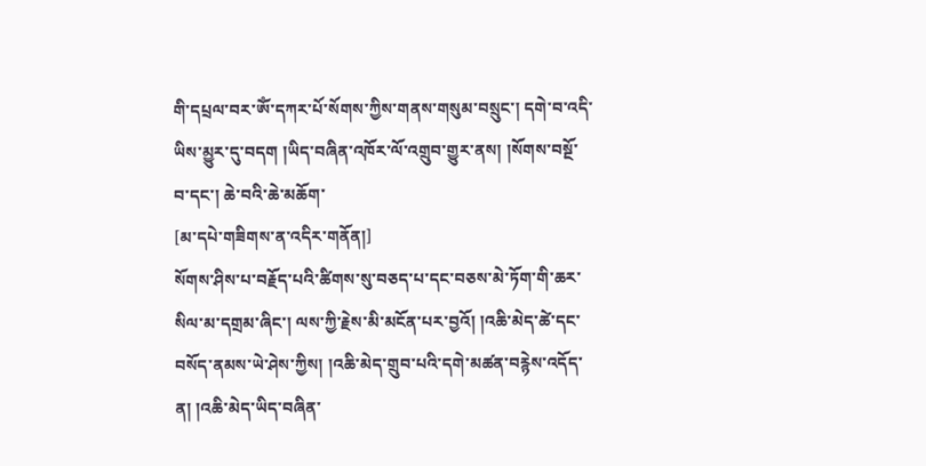གི་དཔྲལ་བར་ཨོཾ་དཀར་པོ་སོགས་ཀྱིས་གནས་གསུམ་བསྲུང་། དགེ་བ་འདི་ཡིས་མྱུར་དུ་བདག །ཡིད་བཞིན་འཁོར་ལོ་འགྲུབ་གྱུར་ནས། །སོགས་བསྔོ་བ་དང་། ཆེ་བའི་ཆེ་མཆོག་
[མ་དཔེ་གཟིགས་ན་འདིར་གནོན།]
སོགས་ཤིས་པ་བརྗོད་པའི་ཚིགས་སུ་བཅད་པ་དང་བཅས་མེ་ཏོག་གི་ཆར་སིལ་མ་དགྲམ་ཞིང་། ལས་ཀྱི་རྗེས་མི་མངོན་པར་བྱའོ། །འཆི་མེད་ཚེ་དང་བསོད་ནམས་ཡེ་ཤེས་ཀྱིས། །འཆི་མེད་གྲུབ་པའི་དགེ་མཚན་བརྙེས་འདོད་ན། །འཆི་མེད་ཡིད་བཞིན་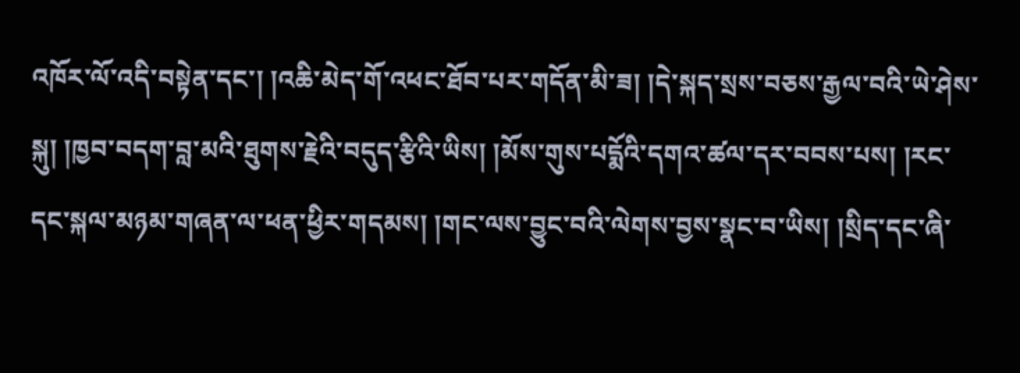འཁོར་ལོ་འདི་བསྟེན་དང་། །འཆི་མེད་གོ་འཕང་ཐོབ་པར་གདོན་མི་ཟ། །དེ་སྐད་སྲས་བཅས་རྒྱལ་བའི་ཡེ་ཤེས་སྐུ། །ཁྱབ་བདག་བླ་མའི་ཐུགས་རྗེའི་བདུད་རྩིའི་ཡིས། །མོས་གུས་པདྨོའི་དགའ་ཚལ་དར་བབས་པས། །རང་དང་སྐལ་མཉམ་གཞན་ལ་ཕན་ཕྱིར་གདམས། །གང་ལས་བྱུང་བའི་ལེགས་བྱས་སྣང་བ་ཡིས། །སྲིད་དང་ཞི་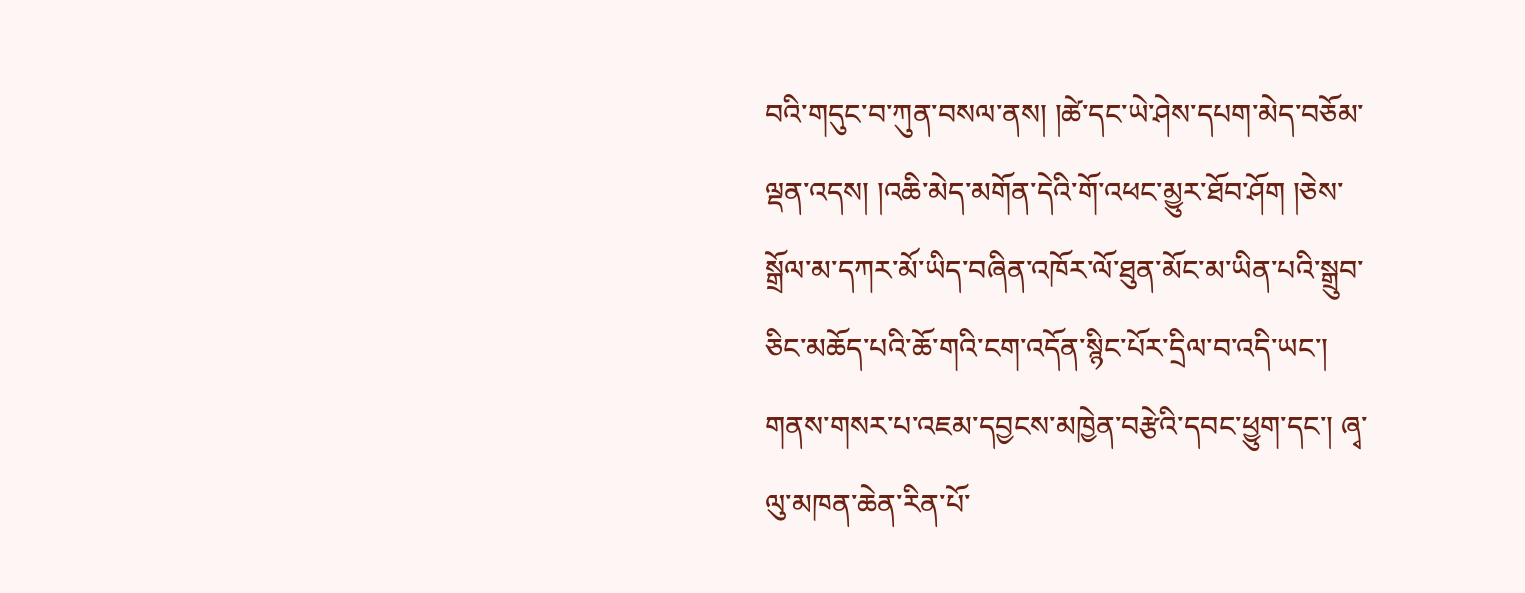བའི་གདུང་བ་ཀུན་བསལ་ནས། །ཚེ་དང་ཡེ་ཤེས་དཔག་མེད་བཅོམ་ལྡན་འདས། །འཆི་མེད་མགོན་དེའི་གོ་འཕང་མྱུར་ཐོབ་ཤོག །ཅེས་སྒྲོལ་མ་དཀར་མོ་ཡིད་བཞིན་འཁོར་ལོ་ཐུན་མོང་མ་ཡིན་པའི་སྒྲུབ་ཅིང་མཆོད་པའི་ཆོ་གའི་ངག་འདོན་སྙིང་པོར་དྲིལ་བ་འདི་ཡང་། གནས་གསར་པ་འཇམ་དབྱངས་མཁྱེན་བརྩེའི་དབང་ཕྱུག་དང་། ཞྭ་ལུ་མཁན་ཆེན་རིན་པོ་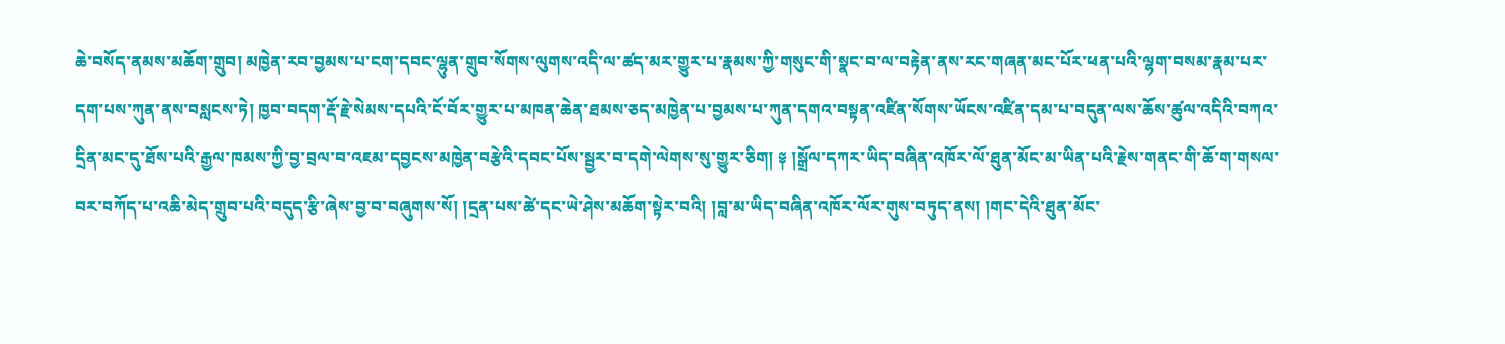ཆེ་བསོད་ནམས་མཆོག་གྲུབ། མཁྱེན་རབ་བྱམས་པ་ངག་དབང་ལྷུན་གྲུབ་སོགས་ལུགས་འདི་ལ་ཚད་མར་གྱུར་པ་རྣམས་ཀྱི་གསུང་གི་སྣང་བ་ལ་བརྟེན་ནས་རང་གཞན་མང་པོར་ཕན་པའི་ལྷག་བསམ་རྣམ་པར་དག་པས་ཀུན་ནས་བསླངས་ཏེ། ཁྱབ་བདག་རྡོ་རྗེ་སེམས་དཔའི་ངོ་བོར་གྱུར་པ་མཁན་ཆེན་ཐམས་ཅད་མཁྱེན་པ་བྱམས་པ་ཀུན་དགའ་བསྟན་འཛིན་སོགས་ཡོངས་འཛིན་དམ་པ་བདུན་ལས་ཆོས་ཚུལ་འདིའི་བཀའ་དྲིན་མང་དུ་ཐོས་པའི་རྒྱལ་ཁམས་ཀྱི་བྱ་བྲལ་བ་འཇམ་དབྱངས་མཁྱེན་བརྩེའི་དབང་པོས་སྦྱར་བ་དགེ་ལེགས་སུ་གྱུར་ཅིག། ༈ །སྒྲོལ་དཀར་ཡིད་བཞིན་འཁོར་ལོ་ཐུན་མོང་མ་ཡིན་པའི་རྗེས་གནང་གི་ཆོ་ག་གསལ་བར་བཀོད་པ་འཆི་མེད་གྲུབ་པའི་བདུད་རྩི་ཞེས་བྱ་བ་བཞུགས་སོ། །དྲན་པས་ཚེ་དང་ཡེ་ཤེས་མཆོག་སྟེར་བའི། །བླ་མ་ཡིད་བཞིན་འཁོར་ལོར་གུས་བཏུད་ནས། །གང་དེའི་ཐུན་མོང་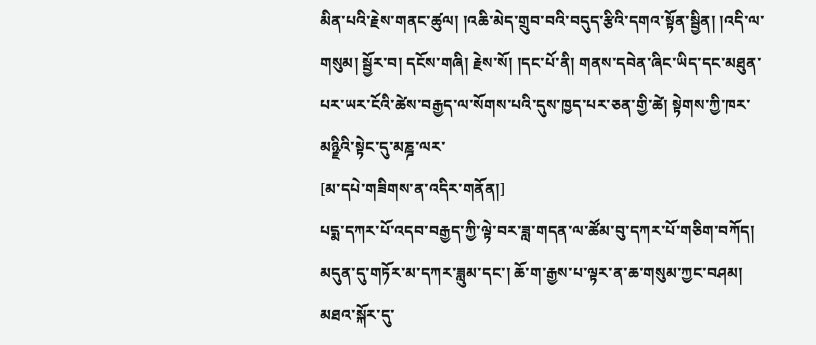མིན་པའི་རྗེས་གནང་ཚུལ། །འཆི་མེད་གྲུབ་བའི་བདུད་རྩིའི་དགའ་སྟོན་སྦྱིན། །འདི་ལ་གསུམ། སྦྱོར་བ། དངོས་གཞི། རྗེས་སོ། །དང་པོ་ནི། གནས་དབེན་ཞིང་ཡིད་དང་མཐུན་པར་ཡར་ངོའི་ཚེས་བརྒྱད་ལ་སོགས་པའི་དུས་ཁྱད་པར་ཅན་གྱི་ཚེ། སྟེགས་ཀྱི་ཁར་མཉྫིའི་སྟེང་དུ་མཎྜ་ལར་
[མ་དཔེ་གཟིགས་ན་འདིར་གནོན།]
པདྨ་དཀར་པོ་འདབ་བརྒྱད་ཀྱི་ལྟེ་བར་ཟླ་གདན་ལ་ཚོམ་བུ་དཀར་པོ་གཅིག་བཀོད། མདུན་དུ་གཏོར་མ་དཀར་ཟླུམ་དང་། ཆོ་ག་རྒྱས་པ་ལྟར་ན་ཆ་གསུམ་ཀྱང་བཤམ། མཐའ་སྐོར་དུ་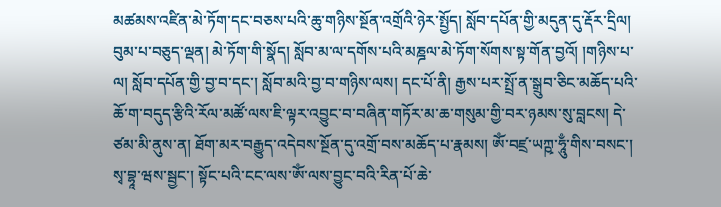མཚམས་འཛིན་མེ་ཏོག་དང་བཅས་པའི་ཆུ་གཉིས་སྔོན་འགྲོའི་ཉེར་སྤྱོད། སློབ་དཔོན་གྱི་མདུན་དུ་རྡོར་དྲིལ། བུམ་པ་བཅུད་ལྡན། མེ་ཏོག་གི་སྣོད། སློབ་མ་ལ་དགོས་པའི་མཎྜལ་མེ་ཏོག་སོགས་སྟ་གོན་བྱའོ། །གཉིས་པ་ལ། སློབ་དཔོན་གྱི་བྱ་བ་དང་། སློབ་མའི་བྱ་བ་གཉིས་ལས། དང་པོ་ནི། རྒྱས་པར་སྤྲོ་ན་སྒྲུབ་ཅིང་མཆོད་པའི་ཆོ་ག་བདུད་རྩིའི་རོལ་མཚོ་ལས་ཇི་ལྟར་འབྱུང་བ་བཞིན་གཏོར་མ་ཆ་གསུམ་གྱི་བར་ཉམས་སུ་བླངས། དེ་ཙམ་མི་ནུས་ན། ཐོག་མར་བརྒྱུད་འདེབས་སྔོན་དུ་འགྲོ་བས་མཆོད་པ་རྣམས། ཨོཾ་བཛྲ་ཡཀྵ་ཧཱུྃ་གིས་བསང་། སྭ་བྷཱ་ཝས་སྦྱང་། སྟོང་པའི་ངང་ལས་ཨོཾ་ལས་བྱུང་བའི་རིན་པོ་ཆེ་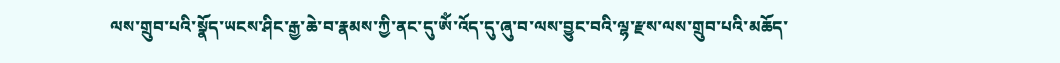ལས་གྲུབ་པའི་སྣོད་ཡངས་ཤིང་རྒྱ་ཆེ་བ་རྣམས་ཀྱི་ནང་དུ་ཨོཾ་འོད་དུ་ཞུ་བ་ལས་བྱུང་བའི་ལྷ་རྫས་ལས་གྲུབ་པའི་མཆོད་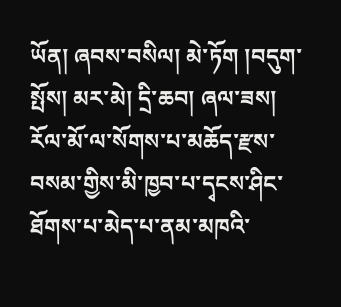ཡོན། ཞབས་བསིལ། མེ་ཏོག །བདུག་སྤོས། མར་མེ། དྲི་ཆབ། ཞལ་ཟས། རོལ་མོ་ལ་སོགས་པ་མཆོད་རྫས་བསམ་གྱིས་མི་ཁྱབ་པ་དྭངས་ཤིང་ཐོགས་པ་མེད་པ་ནམ་མཁའི་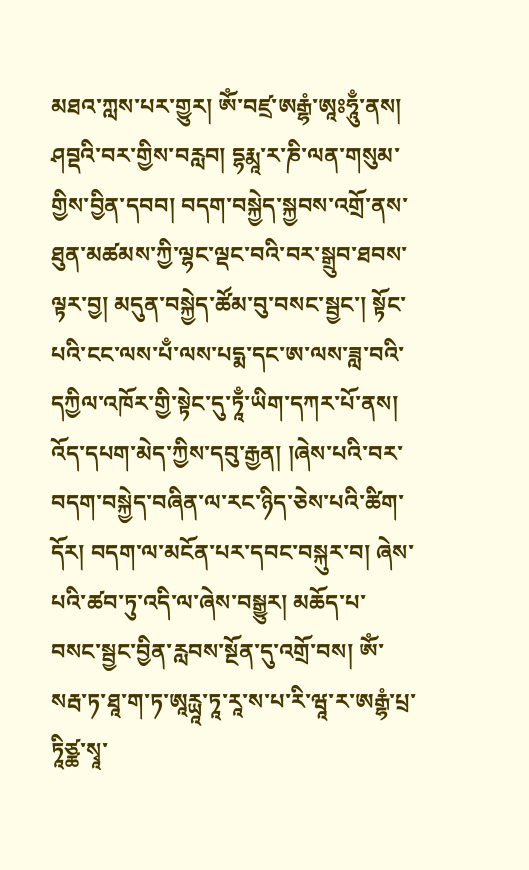མཐའ་ཀླས་པར་གྱུར། ཨོཾ་བཛྲ་ཨརྒྷཾ་ཨཱཿཧཱུྃ་ནས། ཤབྡའི་བར་གྱིས་བརླབ། དྷརྨཱ་ར་ཎི་ལན་གསུམ་གྱིས་བྱིན་དབབ། བདག་བསྐྱེད་སྐྱབས་འགྲོ་ནས་ཐུན་མཚམས་ཀྱི་ལྷང་ལྡང་བའི་བར་སྒྲུབ་ཐབས་ལྟར་བྱ། མདུན་བསྐྱེད་ཚོམ་བུ་བསང་སྦྱང་། སྟོང་པའི་ངང་ལས་པྃ་ལས་པདྨ་དང་ཨ་ལས་ཟླ་བའི་དཀྱིལ་འཁོར་གྱི་སྟེང་དུ་ཏཱྃ་ཡིག་དཀར་པོ་ནས། འོད་དཔག་མེད་ཀྱིས་དབུ་རྒྱན། །ཞེས་པའི་བར་བདག་བསྐྱེད་བཞིན་ལ་རང་ཉིད་ཅེས་པའི་ཚིག་དོར། བདག་ལ་མངོན་པར་དབང་བསྐུར་བ། ཞེས་པའི་ཚབ་ཏུ་འདི་ལ་ཞེས་བསྒྱུར། མཆོད་པ་བསང་སྦྱང་བྱིན་རླབས་སྔོན་དུ་འགྲོ་བས། ཨོཾ་སརྦ་ཏ་ཐཱ་ག་ཏ་ཨཱརྻཱ་ཏཱ་རཱ་ས་པ་རི་ཝཱ་ར་ཨརྒྷཾ་པྲ་ཏཱིཙྪ་སྭཱ་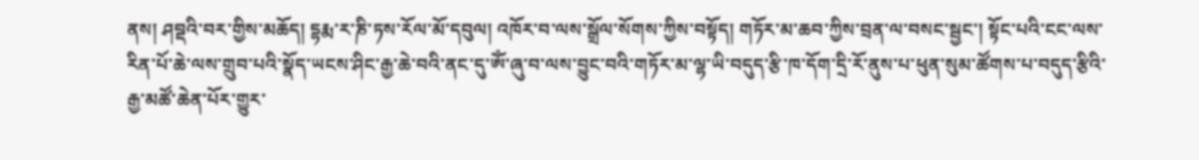ནས། ཤབྡའི་བར་གྱིས་མཆོད། དྷརྨ་ར་ཎི་ཏས་རོལ་མོ་དབུལ། འཁོར་བ་ལས་སྒྲོལ་སོགས་ཀྱིས་བསྟོད། གཏོར་མ་ཆབ་ཀྱིས་བྲན་ལ་བསང་སྦྱང་། སྟོང་པའི་ངང་ལས་རིན་པོ་ཆེ་ལས་གྲུབ་པའི་སྣོད་ཡངས་ཤིང་རྒྱ་ཆེ་བའི་ནང་དུ་ཨོཾ་ཞུ་བ་ལས་བྱུང་བའི་གཏོར་མ་ལྷ་ཡི་བདུད་རྩི་ཁ་དོག་དྲི་རོ་ནུས་པ་ཕུན་སུམ་ཚོགས་པ་བདུད་རྩིའི་རྒྱ་མཚོ་ཆེན་པོར་གྱུར་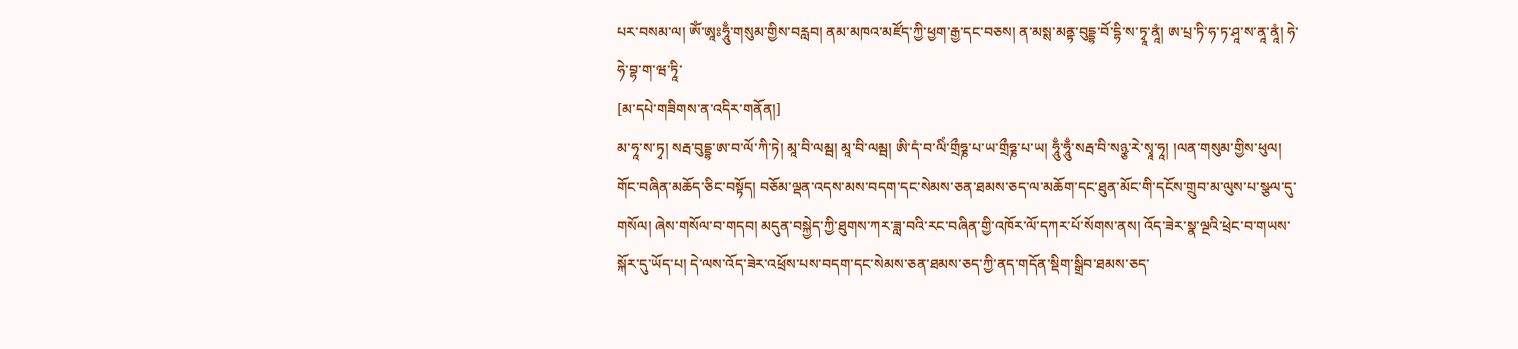པར་བསམ་ལ། ཨོཾ་ཨཱཿཧཱུྃ་གསུམ་གྱིས་བརླབ། ནམ་མཁའ་མཛོད་ཀྱི་ཕྱག་རྒྱ་དང་བཅས། ན་མསྶ་མནྟ་བུདྡྷ་བོ་དྷི་ས་ཏྭཱ་ནཱཾ། ཨ་པྲ་ཏི་ཧ་ཏ་ཤཱ་ས་ནཱ་ནཱཾ། ཧེ་ཧེ་བྷ་ག་ཝ་ཏཱི་
[མ་དཔེ་གཟིགས་ན་འདིར་གནོན།]
མ་ཧཱ་ས་ཏྭ། སརྦ་བུདྡྷ་ཨ་བ་ལོ་ཀི་ཏེ། མཱ་བི་ལམྦ། མཱ་བི་ལམྦ། ཨི་དཾ་བ་ལིཾ་གྲྀཧྞ་པ་ཡ་གྲྀཧྞ་པ་ཡ། ཧཱུྃ་ཧཱུྃ་སརྦ་བི་སཉྩ་རེ་སྭཱ་ཧཱ། །ལན་གསུམ་གྱིས་ཕུལ། གོང་བཞིན་མཆོད་ཅིང་བསྟོད། བཅོམ་ལྡན་འདས་མས་བདག་དང་སེམས་ཅན་ཐམས་ཅད་ལ་མཆོག་དང་ཐུན་མོང་གི་དངོས་གྲུབ་མ་ལུས་པ་སྩལ་དུ་གསོལ། ཞེས་གསོལ་བ་གདབ། མདུན་བསྐྱེད་ཀྱི་ཐུགས་ཀར་ཟླ་བའི་རང་བཞིན་གྱི་འཁོར་ལོ་དཀར་པོ་སོགས་ནས། འོད་ཟེར་སྣ་ལྔའི་ཕྲེང་བ་གཡས་སྐོར་དུ་ཡོད་པ། དེ་ལས་འོད་ཟེར་འཕྲོས་པས་བདག་དང་སེམས་ཅན་ཐམས་ཅད་ཀྱི་ནད་གདོན་སྡིག་སྒྲིབ་ཐམས་ཅད་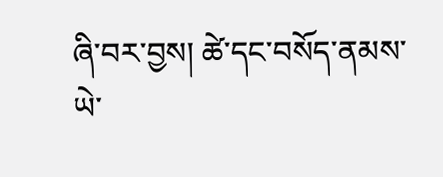ཞི་བར་བྱས། ཚེ་དང་བསོད་ནམས་ཡེ་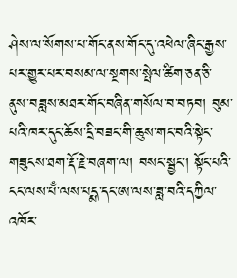ཤེས་ལ་སོགས་པ་གོང་ནས་གོང་དུ་འཕེལ་ཞིང་རྒྱས་པར་གྱུར་པར་བསམ་ལ་སྔགས་སྤེལ་ཚིག་ཅན་ཅི་ནུས་བཟླས་མཐར་གོང་བཞིན་གསོལ་བ་བཏབ། བུམ་པའི་ཁར་དུང་ཆོས་དྲི་བཟང་གི་ཆུས་གང་བའི་སྟེང་གཟུངས་ཐག་རྡོ་རྗེ་བཞག་ལ། བསང་སྦྱང་། སྟོང་པའི་ངང་ལས་པྃ་ལས་པདྨ་དང་ཨ་ལས་ཟླ་བའི་དཀྱིལ་འཁོར་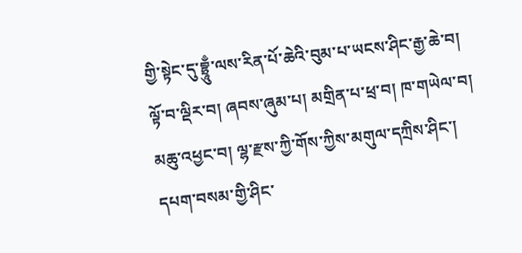གྱི་སྟེང་དུ་བྷྲཱུྃ་ལས་རིན་པོ་ཆེའི་བུམ་པ་ཡངས་ཤིང་རྒྱ་ཆེ་བ། ལྟོ་བ་ལྡིར་བ། ཞབས་ཞུམ་པ། མགྲིན་པ་ཕྲ་བ། ཁ་གཡེལ་བ། མཆུ་འཕྱང་བ། ལྷ་རྫས་ཀྱི་གོས་ཀྱིས་མགུལ་དཀྲིས་ཤིང་། དཔག་བསམ་གྱི་ཤིང་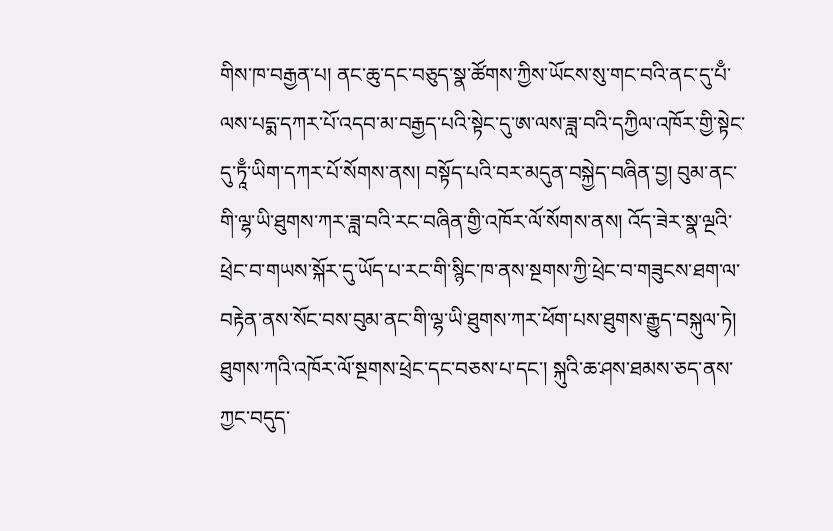གིས་ཁ་བརྒྱན་པ། ནང་ཆུ་དང་བཅུད་སྣ་ཚོགས་ཀྱིས་ཡོངས་སུ་གང་བའི་ནང་དུ་པྃ་ལས་པདྨ་དཀར་པོ་འདབ་མ་བརྒྱད་པའི་སྟེང་དུ་ཨ་ལས་ཟླ་བའི་དཀྱིལ་འཁོར་གྱི་སྟེང་དུ་ཏཱྃ་ཡིག་དཀར་པོ་སོགས་ནས། བསྟོད་པའི་བར་མདུན་བསྐྱེད་བཞིན་བྱ། བུམ་ནང་གི་ལྷ་ཡི་ཐུགས་ཀར་ཟླ་བའི་རང་བཞིན་གྱི་འཁོར་ལོ་སོགས་ནས། འོད་ཟེར་སྣ་ལྔའི་ཕྲེང་བ་གཡས་སྐོར་དུ་ཡོད་པ་རང་གི་སྙིང་ཁ་ནས་སྔགས་ཀྱི་ཕྲེང་བ་གཟུངས་ཐག་ལ་བརྟེན་ནས་སོང་བས་བུམ་ནང་གི་ལྷ་ཡི་ཐུགས་ཀར་ཕོག་པས་ཐུགས་རྒྱུད་བསྐུལ་ཏེ། ཐུགས་ཀའི་འཁོར་ལོ་སྔགས་ཕྲེང་དང་བཅས་པ་དང་། སྐུའི་ཆ་ཤས་ཐམས་ཅད་ནས་ཀྱང་བདུད་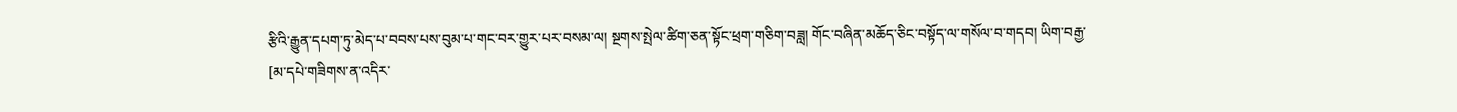རྩིའི་རྒྱུན་དཔག་ཏུ་མེད་པ་བབས་པས་བུམ་པ་གང་བར་གྱུར་པར་བསམ་ལ། སྔགས་སྤེལ་ཚིག་ཅན་སྟོང་ཕྲག་གཅིག་བཟླ། གོང་བཞིན་མཆོད་ཅིང་བསྟོད་ལ་གསོལ་བ་གདབ། ཡིག་བརྒྱ་
[མ་དཔེ་གཟིགས་ན་འདིར་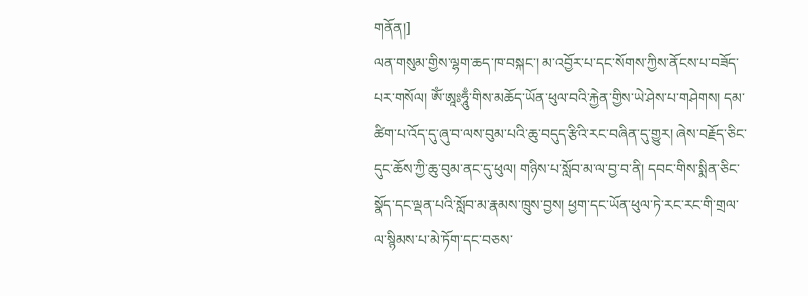གནོན།]
ལན་གསུམ་གྱིས་ལྷག་ཆད་ཁ་བསྐང་། མ་འབྱོར་པ་དང་སོགས་ཀྱིས་ནོངས་པ་བཟོད་པར་གསོལ། ཨོཾ་ཨཱཿཧཱུྃ་གིས་མཆོད་ཡོན་ཕུལ་བའི་རྐྱེན་གྱིས་ཡེ་ཤེས་པ་གཤེགས། དམ་ཚིག་པ་འོད་དུ་ཞུ་བ་ལས་བུམ་པའི་ཆུ་བདུད་རྩིའི་རང་བཞིན་དུ་གྱུར། ཞེས་བརྗོད་ཅིང་དུང་ཆོས་ཀྱི་ཆུ་བུམ་ནང་དུ་ཕུལ། གཉིས་པ་སློབ་མ་ལ་བྱ་བ་ནི། དབང་གིས་སྨིན་ཅིང་སྣོད་དང་ལྡན་པའི་སློབ་མ་རྣམས་ཁྲུས་བྱས། ཕྱག་དང་ཡོན་ཕུལ་ཏེ་རང་རང་གི་གྲལ་ལ་སྙིམས་པ་མེ་ཏོག་དང་བཅས་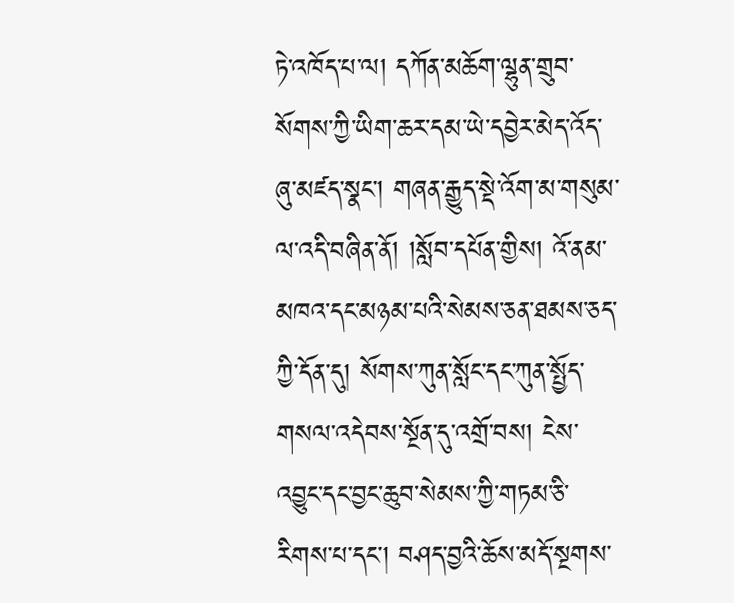ཏེ་འཁོད་པ་ལ། དཀོན་མཆོག་ལྷུན་གྲུབ་སོགས་ཀྱི་ཡིག་ཆར་དམ་ཡེ་དབྱེར་མེད་འོད་ཞུ་མཛད་སྣང་། གཞན་རྒྱུད་སྡེ་འོག་མ་གསུམ་ལ་འདི་བཞིན་ནོ། །སློབ་དཔོན་གྱིས། འོ་ནམ་མཁའ་དང་མཉམ་པའི་སེམས་ཅན་ཐམས་ཅད་ཀྱི་དོན་དུ། སོགས་ཀུན་སློང་དང་ཀུན་སྤྱོད་གསལ་འདེབས་སྔོན་དུ་འགྲོ་བས། ངེས་འབྱུང་དང་བྱང་ཆུབ་སེམས་ཀྱི་གཏམ་ཅི་རིགས་པ་དང་། བཤད་བྱའི་ཆོས་མདོ་སྔགས་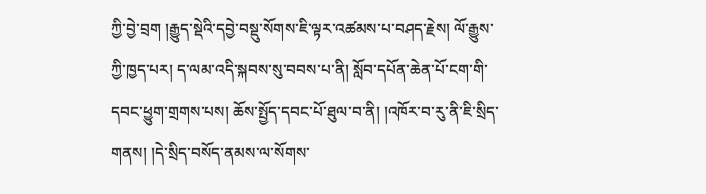ཀྱི་བྱེ་བྲག །རྒྱུད་སྡེའི་དབྱེ་བསྡུ་སོགས་ཇི་ལྟར་འཚམས་པ་བཤད་རྗེས། ལོ་རྒྱུས་ཀྱི་ཁྱད་པར། ད་ལམ་འདི་སྐབས་སུ་བབས་པ་ནི། སློབ་དཔོན་ཆེན་པོ་ངག་གི་དབང་ཕྱུག་གྲགས་པས། ཆོས་སྤྱོད་དབང་པོ་ཐུལ་བ་ནི། །འཁོར་བ་རུ་ནི་ཇི་སྲིད་གནས། །དེ་སྲིད་བསོད་ནམས་ལ་སོགས་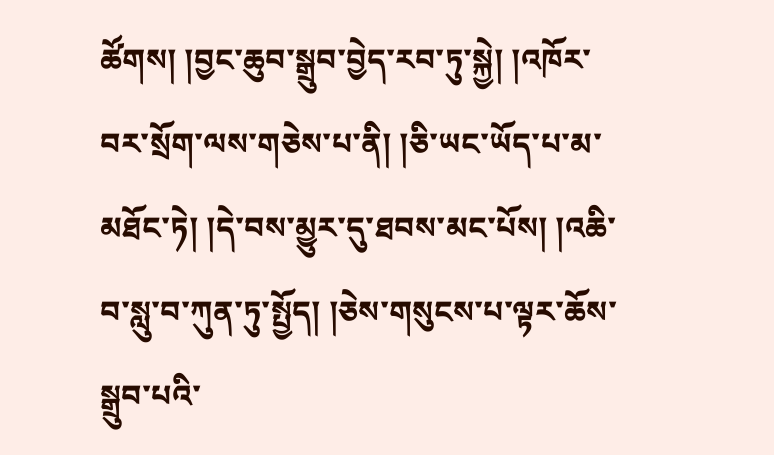ཚོགས། །བྱང་ཆུབ་སྒྲུབ་བྱེད་རབ་ཏུ་སྐྱེ། །འཁོར་བར་སྲོག་ལས་གཅེས་པ་ནི། །ཅི་ཡང་ཡོད་པ་མ་མཐོང་ཏེ། །དེ་བས་མྱུར་དུ་ཐབས་མང་པོས། །འཆི་བ་སླུ་བ་ཀུན་ཏུ་སྤྱོད། །ཅེས་གསུངས་པ་ལྟར་ཆོས་སྒྲུབ་པའི་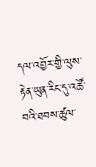དལ་འབྱོར་གྱི་ལུས་རྟེན་ཡུན་རིང་དུ་འཚོ་བའི་ཐབས་ཚུལ་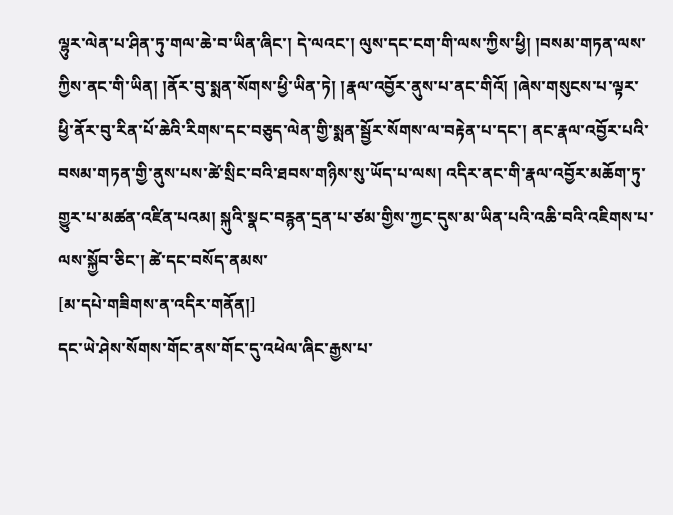ལྷུར་ལེན་པ་ཤིན་ཏུ་གལ་ཆེ་བ་ཡིན་ཞིང་། དེ་ལའང་། ལུས་དང་ངག་གི་ལས་ཀྱིས་ཕྱི། །བསམ་གཏན་ལས་ཀྱིས་ནང་གི་ཡིན། །ནོར་བུ་སྨན་སོགས་ཕྱི་ཡིན་ཏེ། །རྣལ་འབྱོར་ནུས་པ་ནང་གིའོ། །ཞེས་གསུངས་པ་ལྟར་ཕྱི་ནོར་བུ་རིན་པོ་ཆེའི་རིགས་དང་བཅུད་ལེན་གྱི་སྨན་སྦྱོར་སོགས་ལ་བརྟེན་པ་དང་། ནང་རྣལ་འབྱོར་པའི་བསམ་གཏན་གྱི་ནུས་པས་ཚེ་སྲིང་བའི་ཐབས་གཉིས་སུ་ཡོད་པ་ལས། འདིར་ནང་གི་རྣལ་འབྱོར་མཆོག་ཏུ་གྱུར་པ་མཚན་འཛིན་པའམ། སྐུའི་སྣང་བརྙན་དྲན་པ་ཙམ་གྱིས་ཀྱང་དུས་མ་ཡིན་པའི་འཆི་བའི་འཇིགས་པ་ལས་སྐྱོབ་ཅིང་། ཚེ་དང་བསོད་ནམས་
[མ་དཔེ་གཟིགས་ན་འདིར་གནོན།]
དང་ཡེ་ཤེས་སོགས་གོང་ནས་གོང་དུ་འཕེལ་ཞིང་རྒྱས་པ་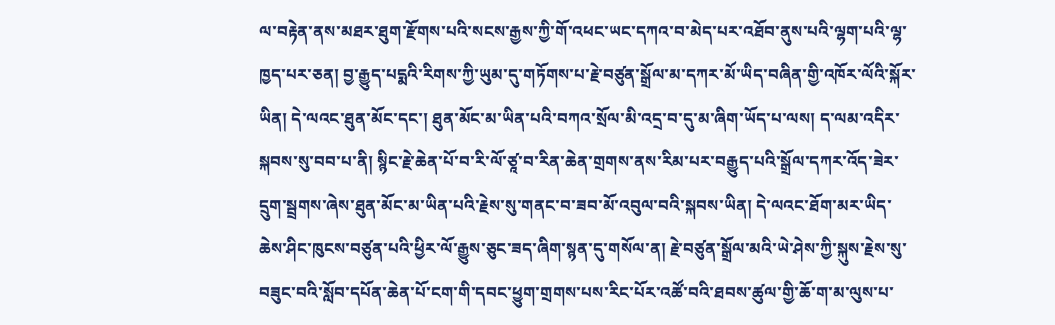ལ་བརྟེན་ནས་མཐར་ཐུག་རྫོགས་པའི་སངས་རྒྱས་ཀྱི་གོ་འཕང་ཡང་དཀའ་བ་མེད་པར་འཐོབ་ནུས་པའི་ལྷག་པའི་ལྷ་ཁྱད་པར་ཅན། བྱ་རྒྱུད་པདྨའི་རིགས་ཀྱི་ཡུམ་དུ་གཏོགས་པ་རྗེ་བཙུན་སྒྲོལ་མ་དཀར་མོ་ཡིད་བཞིན་གྱི་འཁོར་ལོའི་སྐོར་ཡིན། དེ་ལའང་ཐུན་མོང་དང་། ཐུན་མོང་མ་ཡིན་པའི་བཀའ་སྲོལ་མི་འདྲ་བ་དུ་མ་ཞིག་ཡོད་པ་ལས། ད་ལམ་འདིར་སྐབས་སུ་བབ་པ་ནི། སྙིང་རྗེ་ཆེན་པོ་བ་རི་ལོ་ཙཱ་བ་རིན་ཆེན་གྲགས་ནས་རིམ་པར་བརྒྱུད་པའི་སྒྲོལ་དཀར་འོད་ཟེར་དྲུག་སྦྲགས་ཞེས་ཐུན་མོང་མ་ཡིན་པའི་རྗེས་སུ་གནང་བ་ཟབ་མོ་འབུལ་བའི་སྐབས་ཡིན། དེ་ལའང་ཐོག་མར་ཡིད་ཆེས་ཤིང་ཁུངས་བཙུན་པའི་ཕྱིར་ལོ་རྒྱུས་ཅུང་ཟད་ཞིག་སྙན་དུ་གསོལ་ན། རྗེ་བཙུན་སྒྲོལ་མའི་ཡེ་ཤེས་ཀྱི་སྐུས་རྗེས་སུ་བཟུང་བའི་སློབ་དཔོན་ཆེན་པོ་ངག་གི་དབང་ཕྱུག་གྲགས་པས་རིང་པོར་འཚོ་བའི་ཐབས་ཚུལ་གྱི་ཆོ་ག་མ་ལུས་པ་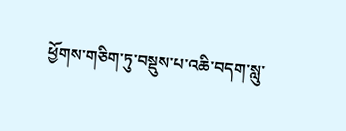ཕྱོགས་གཅིག་ཏུ་བསྡུས་པ་འཆི་བདག་སླུ་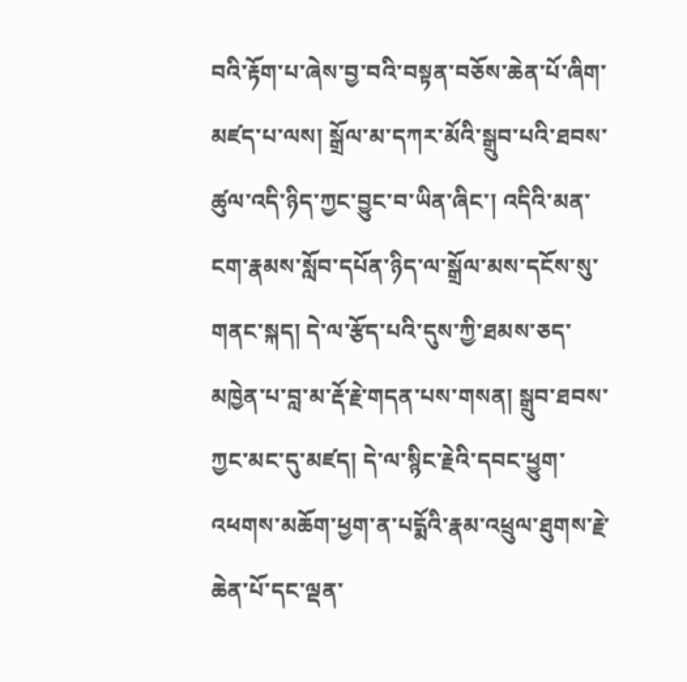བའི་རྟོག་པ་ཞེས་བྱ་བའི་བསྟན་བཅོས་ཆེན་པོ་ཞིག་མཛད་པ་ལས། སྒྲོལ་མ་དཀར་མོའི་སྒྲུབ་པའི་ཐབས་ཚུལ་འདི་ཉིད་ཀྱང་བྱུང་བ་ཡིན་ཞིང་། འདིའི་མན་ངག་རྣམས་སློབ་དཔོན་ཉིད་ལ་སྒྲོལ་མས་དངོས་སུ་གནང་སྐད། དེ་ལ་རྩོད་པའི་དུས་ཀྱི་ཐམས་ཅད་མཁྱེན་པ་བླ་མ་རྡོ་རྗེ་གདན་པས་གསན། སྒྲུབ་ཐབས་ཀྱང་མང་དུ་མཛད། དེ་ལ་སྙིང་རྗེའི་དབང་ཕྱུག་འཕགས་མཆོག་ཕྱག་ན་པདྨོའི་རྣམ་འཕྲུལ་ཐུགས་རྗེ་ཆེན་པོ་དང་ལྡན་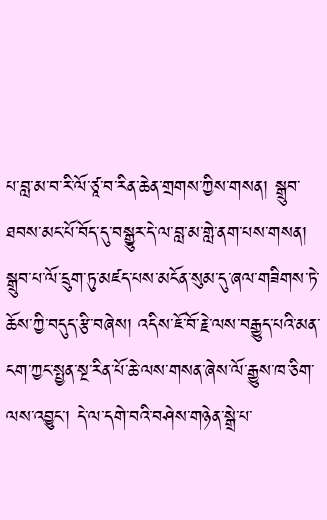པ་བླ་མ་བ་རི་ལོ་ཙཱ་བ་རིན་ཆེན་གྲགས་ཀྱིས་གསན། སྒྲུབ་ཐབས་མང་པོ་བོད་དུ་བསྒྱུར་དེ་ལ་བླ་མ་གླེ་ནག་པས་གསན། སྒྲུབ་པ་ལོ་དྲུག་ཏུ་མཛད་པས་མངོན་སུམ་དུ་ཞལ་གཟིགས་ཏེ་ཆོས་ཀྱི་བདུད་རྩི་བཞེས། འདིས་ཇོ་བོ་རྗེ་ལས་བརྒྱུད་པའི་མན་ངག་ཀྱང་སྤྱན་སྔ་རིན་པོ་ཆེ་ལས་གསན་ཞེས་ལོ་རྒྱུས་ཁ་ཅིག་ལས་འབྱུང་། དེ་ལ་དགེ་བའི་བཤེས་གཉེན་སྒྲེ་པ་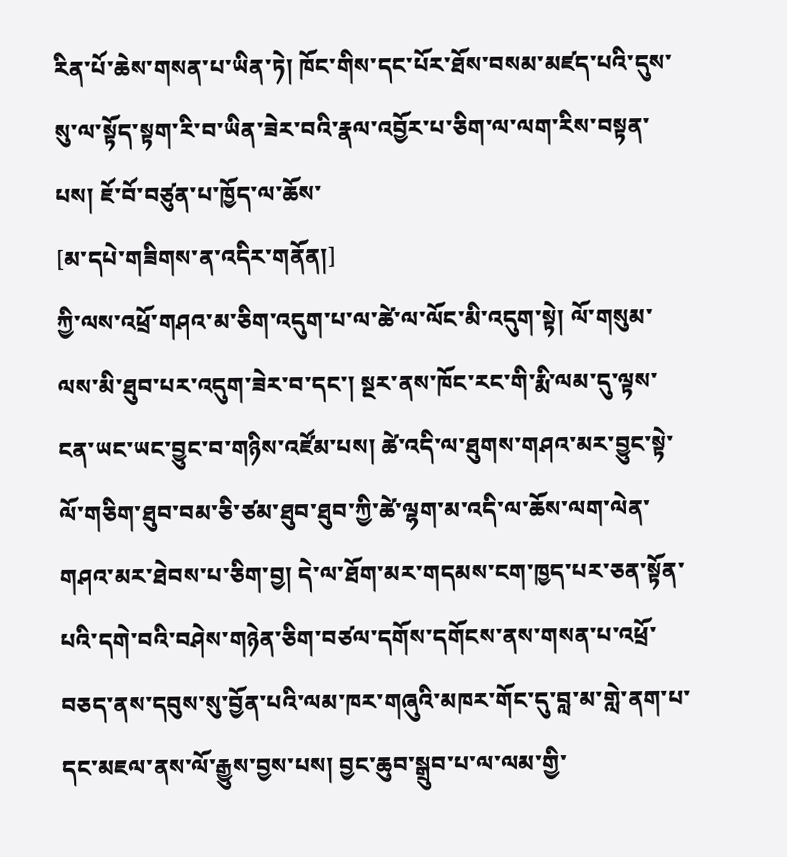རིན་པོ་ཆེས་གསན་པ་ཡིན་ཏེ། ཁོང་གིས་དང་པོར་ཐོས་བསམ་མཛད་པའི་དུས་སུ་ལ་སྟོད་སྟག་རི་བ་ཡིན་ཟེར་བའི་རྣལ་འབྱོར་པ་ཅིག་ལ་ལག་རིས་བསྟན་པས། ཇོ་བོ་བཙུན་པ་ཁྱོད་ལ་ཆོས་
[མ་དཔེ་གཟིགས་ན་འདིར་གནོན།]
ཀྱི་ལས་འཕྲོ་གཤའ་མ་ཅིག་འདུག་པ་ལ་ཚེ་ལ་ལོང་མི་འདུག་སྟེ། ལོ་གསུམ་ལས་མི་ཐུབ་པར་འདུག་ཟེར་བ་དང་། སྔར་ནས་ཁོང་རང་གི་རྨི་ལམ་དུ་ལྟས་ངན་ཡང་ཡང་བྱུང་བ་གཉིས་འཛོམ་པས། ཚེ་འདི་ལ་ཐུགས་གཤའ་མར་བྱུང་སྟེ་ལོ་གཅིག་ཐུབ་བམ་ཅི་ཙམ་ཐུབ་ཐུབ་ཀྱི་ཚེ་ལྷག་མ་འདི་ལ་ཆོས་ལག་ལེན་གཤའ་མར་ཐེབས་པ་ཅིག་བྱ། དེ་ལ་ཐོག་མར་གདམས་ངག་ཁྱད་པར་ཅན་སྟོན་པའི་དགེ་བའི་བཤེས་གཉེན་ཅིག་བཙལ་དགོས་དགོངས་ནས་གསན་པ་འཕྲོ་བཅད་ནས་དབུས་སུ་བྱོན་པའི་ལམ་ཁར་གཞུའི་མཁར་གོང་དུ་བླ་མ་གླེ་ནག་པ་དང་མཇལ་ནས་ལོ་རྒྱུས་བྱས་པས། བྱང་ཆུབ་སྒྲུབ་པ་ལ་ལམ་གྱི་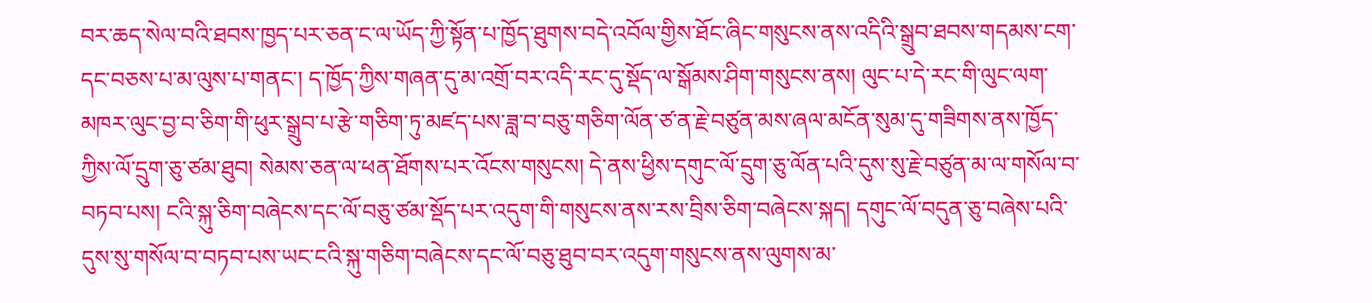བར་ཆད་སེལ་བའི་ཐབས་ཁྱད་པར་ཅན་ང་ལ་ཡོད་ཀྱི་སྟོན་པ་ཁྱོད་ཐུགས་བདེ་འབོལ་གྱིས་ཐོང་ཞིང་གསུངས་ནས་འདིའི་སྒྲུབ་ཐབས་གདམས་ངག་དང་བཅས་པ་མ་ལུས་པ་གནང་། ད་ཁྱོད་ཀྱིས་གཞན་དུ་མ་འགྲོ་བར་འདི་རང་དུ་སྡོད་ལ་སྒོམས་ཤིག་གསུངས་ནས། ལུང་པ་དེ་རང་གི་ལུང་ལག་མཁར་ལུང་བྱ་བ་ཅིག་གི་ཕུར་སྒྲུབ་པ་རྩེ་གཅིག་ཏུ་མཛད་པས་ཟླ་བ་བཅུ་གཅིག་ལོན་ཙ་ན་རྗེ་བཙུན་མས་ཞལ་མངོན་སུམ་དུ་གཟིགས་ནས་ཁྱོད་ཀྱིས་ལོ་དྲུག་ཅུ་ཙམ་ཐུབ། སེམས་ཅན་ལ་ཕན་ཐོགས་པར་འོངས་གསུངས། དེ་ནས་ཕྱིས་དགུང་ལོ་དྲུག་ཅུ་ལོན་པའི་དུས་སུ་རྗེ་བཙུན་མ་ལ་གསོལ་བ་བཏབ་པས། ངའི་སྐུ་ཅིག་བཞེངས་དང་ལོ་བཅུ་ཙམ་སྡོད་པར་འདུག་གི་གསུངས་ནས་རས་བྲིས་ཅིག་བཞེངས་སྐད། དགུང་ལོ་བདུན་ཅུ་བཞེས་པའི་དུས་སུ་གསོལ་བ་བཏབ་པས་ཡང་ངའི་སྐུ་གཅིག་བཞེངས་དང་ལོ་བཅུ་ཐུབ་བར་འདུག་གསུངས་ནས་ལུགས་མ་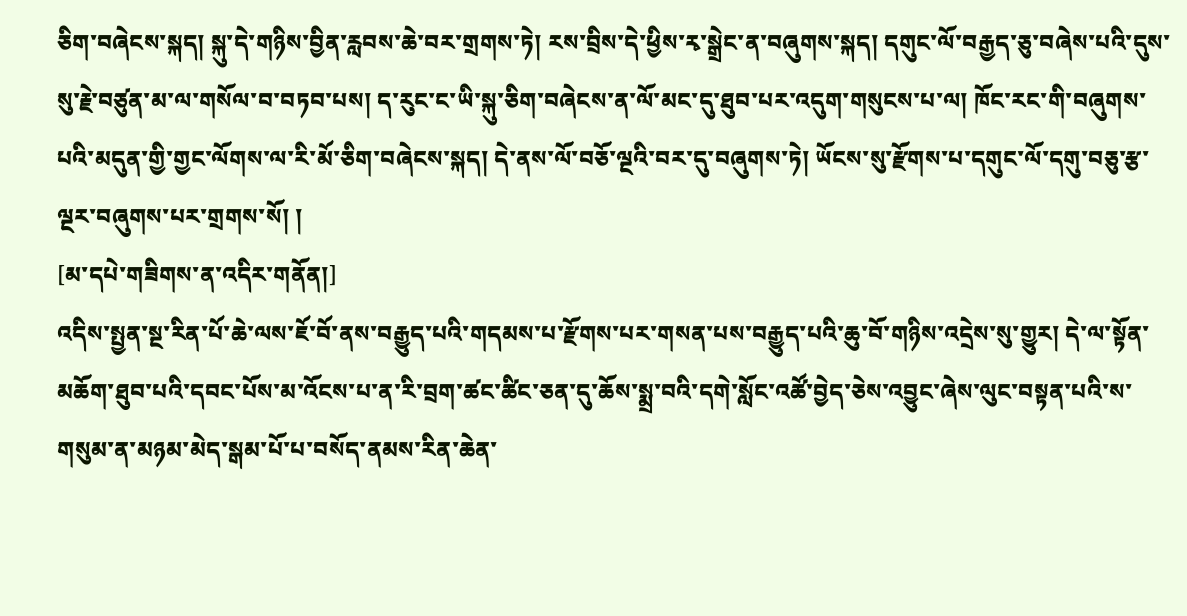ཅིག་བཞེངས་སྐད། སྐུ་དེ་གཉིས་བྱིན་རླབས་ཆེ་བར་གྲགས་ཏེ། རས་བྲིས་དེ་ཕྱིས་རྭ་སྒྲེང་ན་བཞུགས་སྐད། དགུང་ལོ་བརྒྱད་ཅུ་བཞེས་པའི་དུས་སུ་རྗེ་བཙུན་མ་ལ་གསོལ་བ་བཏབ་པས། ད་རུང་ང་ཡི་སྐུ་ཅིག་བཞེངས་ན་ལོ་མང་དུ་ཐུབ་པར་འདུག་གསུངས་པ་ལ། ཁོང་རང་གི་བཞུགས་པའི་མདུན་གྱི་གྱང་ལོགས་ལ་རི་མོ་ཅིག་བཞེངས་སྐད། དེ་ནས་ལོ་བཅོ་ལྔའི་བར་དུ་བཞུགས་ཏེ། ཡོངས་སུ་རྫོགས་པ་དགུང་ལོ་དགུ་བཅུ་རྩ་ལྔར་བཞུགས་པར་གྲགས་སོ། །
[མ་དཔེ་གཟིགས་ན་འདིར་གནོན།]
འདིས་སྤྱན་སྔ་རིན་པོ་ཆེ་ལས་ཇོ་བོ་ནས་བརྒྱུད་པའི་གདམས་པ་རྫོགས་པར་གསན་པས་བརྒྱུད་པའི་ཆུ་བོ་གཉིས་འདྲེས་སུ་གྱུར། དེ་ལ་སྟོན་མཆོག་ཐུབ་པའི་དབང་པོས་མ་འོངས་པ་ན་རི་བྲག་ཚང་ཚིང་ཅན་དུ་ཆོས་སྨྲ་བའི་དགེ་སློང་འཚོ་བྱེད་ཅེས་འབྱུང་ཞེས་ལུང་བསྟན་པའི་ས་གསུམ་ན་མཉམ་མེད་སྒམ་པོ་པ་བསོད་ནམས་རིན་ཆེན་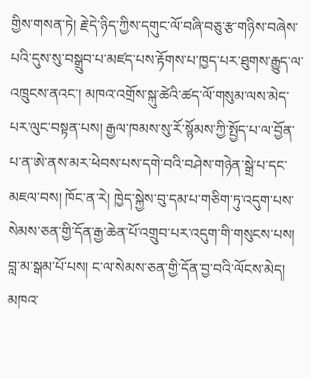གྱིས་གསན་ཏེ། རྗེ་དེ་ཉིད་ཀྱིས་དགུང་ལོ་བཞི་བཅུ་རྩ་གཉིས་བཞེས་པའི་དུས་སུ་བསྒྲུབ་པ་མཛད་པས་རྟོགས་པ་ཁྱད་པར་ཐུགས་རྒྱུད་ལ་འཁྲུངས་ནའང་། མཁའ་འགྲོས་སྐུ་ཚེའི་ཚད་ལོ་གསུམ་ལས་མེད་པར་ལུང་བསྟན་པས། རྒྱལ་ཁམས་སུ་རོ་སྙོམས་ཀྱི་སྤྱོད་པ་ལ་བྱོན་པ་ན་ཨེ་ནས་མར་ཕེབས་པས་དགེ་བའི་བཤེས་གཉེན་སྒྲེ་པ་དང་མཇལ་བས། ཁོང་ན་རེ། ཁྱེད་སྐྱེས་བུ་དམ་པ་གཅིག་ཏུ་འདུག་པས་སེམས་ཅན་གྱི་དོན་རྒྱ་ཆེན་པོ་འགྲུབ་པར་འདུག་གི་གསུངས་པས། བླ་མ་སྒམ་པོ་པས། ང་ལ་སེམས་ཅན་གྱི་དོན་བྱ་བའི་ལོངས་མེད། མཁའ་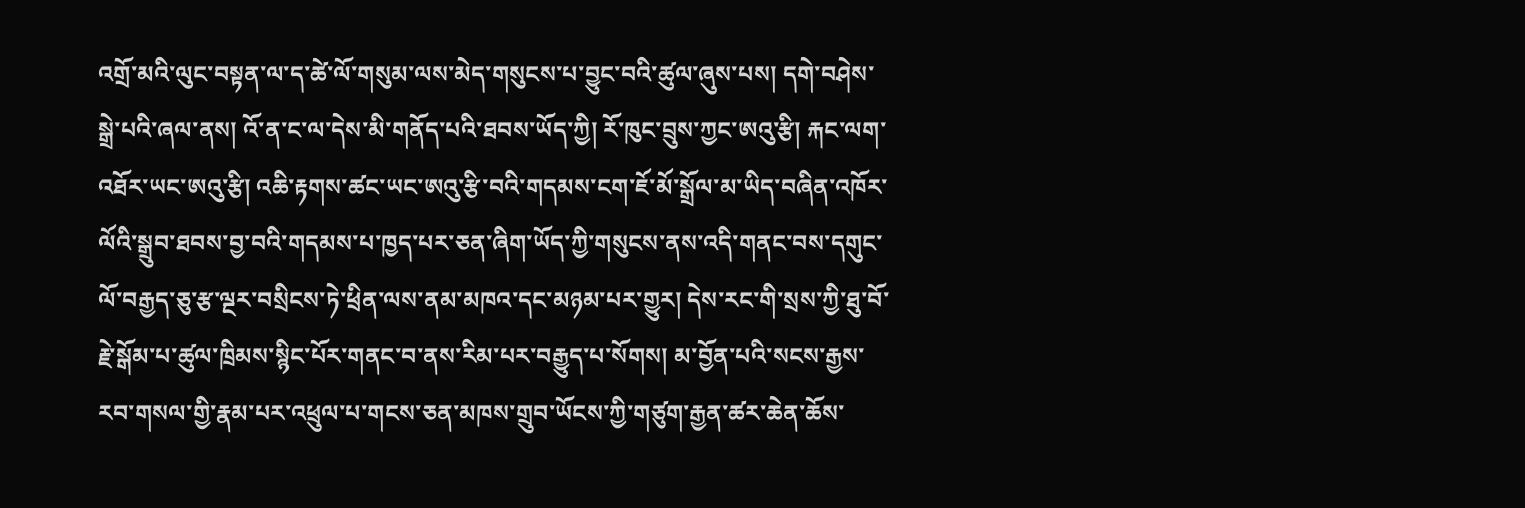འགྲོ་མའི་ལུང་བསྟན་ལ་ད་ཚེ་ལོ་གསུམ་ལས་མེད་གསུངས་པ་བྱུང་བའི་ཚུལ་ཞུས་པས། དགེ་བཤེས་སྒྲེ་པའི་ཞལ་ནས། འོ་ན་ང་ལ་དེས་མི་གནོད་པའི་ཐབས་ཡོད་ཀྱི། རོ་ཁུང་བྲུས་ཀྱང་ཨའུ་རྩི། རྐང་ལག་འཐོར་ཡང་ཨའུ་རྩི། འཆི་རྟགས་ཚང་ཡང་ཨའུ་རྩི་བའི་གདམས་ངག་ཇོ་མོ་སྒྲོལ་མ་ཡིད་བཞིན་འཁོར་ལོའི་སྒྲུབ་ཐབས་བྱ་བའི་གདམས་པ་ཁྱད་པར་ཅན་ཞིག་ཡོད་ཀྱི་གསུངས་ནས་འདི་གནང་བས་དགུང་ལོ་བརྒྱད་ཅུ་རྩ་ལྔར་བསྲིངས་ཏེ་ཕྲིན་ལས་ནམ་མཁའ་དང་མཉམ་པར་གྱུར། དེས་རང་གི་སྲས་ཀྱི་ཐུ་བོ་རྗེ་སྒོམ་པ་ཚུལ་ཁྲིམས་སྙིང་པོར་གནང་བ་ནས་རིམ་པར་བརྒྱུད་པ་སོགས། མ་བྱོན་པའི་སངས་རྒྱས་རབ་གསལ་གྱི་རྣམ་པར་འཕྲུལ་པ་གངས་ཅན་མཁས་གྲུབ་ཡོངས་ཀྱི་གཙུག་རྒྱན་ཚར་ཆེན་ཆོས་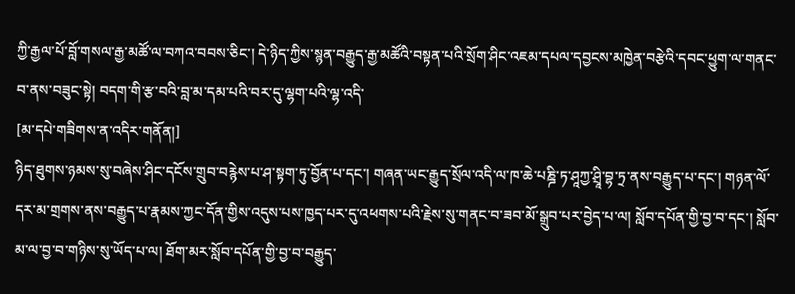ཀྱི་རྒྱལ་པོ་བློ་གསལ་རྒྱ་མཚོ་ལ་བཀའ་བབས་ཅིང་། དེ་ཉིད་ཀྱིས་སྙན་བརྒྱུད་རྒྱ་མཚོའི་བསྟན་པའི་སྲོག་ཤིང་འཇམ་དཔལ་དབྱངས་མཁྱེན་བརྩེའི་དབང་ཕྱུག་ལ་གནང་བ་ནས་བཟུང་སྟེ། བདག་གི་རྩ་བའི་བླ་མ་དམ་པའི་བར་དུ་ལྷག་པའི་ལྷ་འདི་
[མ་དཔེ་གཟིགས་ན་འདིར་གནོན།]
ཉིད་ཐུགས་ཉམས་སུ་བཞེས་ཤིང་དངོས་གྲུབ་བརྙེས་པ་ཤ་སྟག་ཏུ་བྱོན་པ་དང་། གཞན་ཡང་རྒྱུད་སྲོལ་འདི་ལ་ཁ་ཆེ་པཎྜི་ཏ་ཤཱཀྱ་ཤྲཱི་བྷ་ཏྲ་ནས་བརྒྱུད་པ་དང་། གཉན་ལོ་དར་མ་གྲགས་ནས་བརྒྱུད་པ་རྣམས་ཀྱང་དོན་གྱིས་འདུས་པས་ཁྱད་པར་དུ་འཕགས་པའི་རྗེས་སུ་གནང་བ་ཟབ་མོ་སྒྲུབ་པར་བྱེད་པ་ལ། སློབ་དཔོན་གྱི་བྱ་བ་དང་། སློབ་མ་ལ་བྱ་བ་གཉིས་སུ་ཡོད་པ་ལ། ཐོག་མར་སློབ་དཔོན་གྱི་བྱ་བ་བརྒྱུད་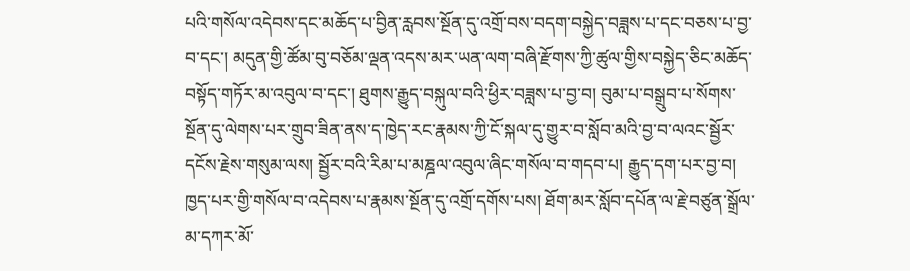པའི་གསོལ་འདེབས་དང་མཆོད་པ་བྱིན་རླབས་སྔོན་དུ་འགྲོ་བས་བདག་བསྐྱེད་བཟླས་པ་དང་བཅས་པ་བྱ་བ་དང་། མདུན་གྱི་ཚོམ་བུ་བཅོམ་ལྡན་འདས་མར་ཡན་ལག་བཞི་རྫོགས་ཀྱི་ཚུལ་གྱིས་བསྐྱེད་ཅིང་མཆོད་བསྟོད་གཏོར་མ་འབུལ་བ་དང་། ཐུགས་རྒྱུད་བསྐུལ་བའི་ཕྱིར་བཟླས་པ་བྱ་བ། བུམ་པ་བསྒྲུབ་པ་སོགས་སྔོན་དུ་ལེགས་པར་གྲུབ་ཟིན་ནས་ད་ཁྱེད་རང་རྣམས་ཀྱི་ངོ་སྐལ་དུ་གྱུར་བ་སློབ་མའི་བྱ་བ་ལའང་སྦྱོར་དངོས་རྗེས་གསུམ་ལས། སྦྱོར་བའི་རིམ་པ་མཎྜལ་འབུལ་ཞིང་གསོལ་བ་གདབ་པ། རྒྱུད་དག་པར་བྱ་བ། ཁྱད་པར་གྱི་གསོལ་བ་འདེབས་པ་རྣམས་སྔོན་དུ་འགྲོ་དགོས་པས། ཐོག་མར་སློབ་དཔོན་ལ་རྗེ་བཙུན་སྒྲོལ་མ་དཀར་མོ་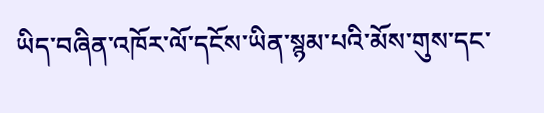ཡིད་བཞིན་འཁོར་ལོ་དངོས་ཡིན་སྙམ་པའི་མོས་གུས་དང་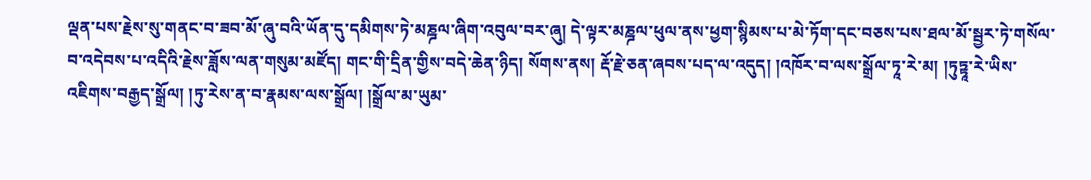ལྡན་པས་རྗེས་སུ་གནང་བ་ཟབ་མོ་ཞུ་བའི་ཡོན་དུ་དམིགས་ཏེ་མཎྜལ་ཞིག་འབུལ་བར་ཞུ། དེ་ལྟར་མཎྜལ་ཕུལ་ནས་ཕྱག་སྙིམས་པ་མེ་ཏོག་དང་བཅས་པས་ཐལ་མོ་སྦྱར་ཏེ་གསོལ་བ་འདེབས་པ་འདིའི་རྗེས་ཟློས་ལན་གསུམ་མཛོད། གང་གི་དྲིན་གྱིས་བདེ་ཆེན་ཉིད། སོགས་ནས། རྡོ་རྗེ་ཅན་ཞབས་པད་ལ་འདུད། །འཁོར་བ་ལས་སྒྲོལ་ཏཱ་རེ་མ། །ཏུཏྟཱ་རེ་ཡིས་འཇིགས་བརྒྱད་སྒྲོལ། །ཏུ་རེས་ན་བ་རྣམས་ལས་སྒྲོལ། །སྒྲོལ་མ་ཡུམ་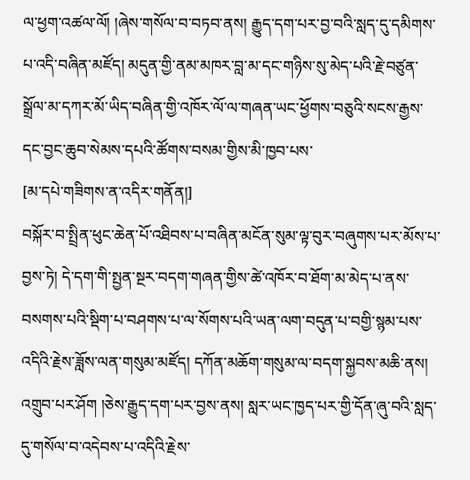ལ་ཕྱག་འཚལ་ལོ། །ཞེས་གསོལ་བ་བཏབ་ནས། རྒྱུད་དག་པར་བྱ་བའི་སླད་དུ་དམིགས་པ་འདི་བཞིན་མཛོད། མདུན་གྱི་ནམ་མཁར་བླ་མ་དང་གཉིས་སུ་མེད་པའི་རྗེ་བཙུན་སྒྲོལ་མ་དཀར་མོ་ཡིད་བཞིན་གྱི་འཁོར་ལོ་ལ་གཞན་ཡང་ཕྱོགས་བཅུའི་སངས་རྒྱས་དང་བྱང་ཆུབ་སེམས་དཔའི་ཚོགས་བསམ་གྱིས་མི་ཁྱབ་པས་
[མ་དཔེ་གཟིགས་ན་འདིར་གནོན།]
བསྐོར་བ་སྤྲིན་ཕུང་ཆེན་པོ་འཐིབས་པ་བཞིན་མངོན་སུམ་ལྟ་བུར་བཞུགས་པར་མོས་པ་བྱས་ཏེ། དེ་དག་གི་སྤྱན་སྔར་བདག་གཞན་གྱིས་ཚེ་འཁོར་བ་ཐོག་མ་མེད་པ་ནས་བསགས་པའི་སྡིག་པ་བཤགས་པ་ལ་སོགས་པའི་ཡན་ལག་བདུན་པ་བགྱི་སྙམ་པས་འདིའི་རྗེས་ཟློས་ལན་གསུམ་མཛོད། དཀོན་མཆོག་གསུམ་ལ་བདག་སྐྱབས་མཆི་ནས། འགྲུབ་པར་ཤོག །ཅེས་རྒྱུད་དག་པར་བྱས་ནས། སླར་ཡང་ཁྱད་པར་གྱི་དོན་ཞུ་བའི་སླད་དུ་གསོལ་བ་འདེབས་པ་འདིའི་རྗེས་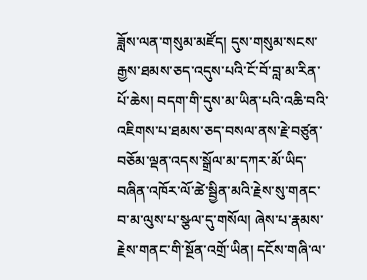ཟློས་ལན་གསུམ་མཛོད། དུས་གསུམ་སངས་རྒྱས་ཐམས་ཅད་འདུས་པའི་ངོ་བོ་བླ་མ་རིན་པོ་ཆེས། བདག་གི་དུས་མ་ཡིན་པའི་འཆི་བའི་འཇིགས་པ་ཐམས་ཅད་བསལ་ནས་རྗེ་བཙུན་བཅོམ་ལྡན་འདས་སྒྲོལ་མ་དཀར་མོ་ཡིད་བཞིན་འཁོར་ལོ་ཚེ་སྦྱིན་མའི་རྗེས་སུ་གནང་བ་མ་ལུས་པ་སྩལ་དུ་གསོལ། ཞེས་པ་རྣམས་རྗེས་གནང་གི་སྔོན་འགྲོ་ཡིན། དངོས་གཞི་ལ་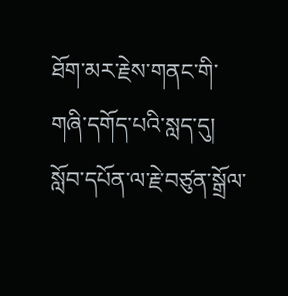ཐོག་མར་རྗེས་གནང་གི་གཞི་དགོད་པའི་སླད་དུ། སློབ་དཔོན་ལ་རྗེ་བཙུན་སྒྲོལ་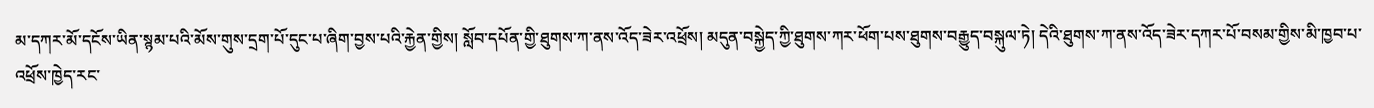མ་དཀར་མོ་དངོས་ཡིན་སྙམ་པའི་མོས་གུས་དྲག་པོ་དུང་པ་ཞིག་བྱས་པའི་རྐྱེན་གྱིས། སློབ་དཔོན་གྱི་ཐུགས་ཀ་ནས་འོད་ཟེར་འཕྲོས། མདུན་བསྐྱེད་ཀྱི་ཐུགས་ཀར་ཕོག་པས་ཐུགས་བརྒྱུད་བསྐུལ་ཏེ། དེའི་ཐུགས་ཀ་ནས་འོད་ཟེར་དཀར་པོ་བསམ་གྱིས་མི་ཁྱབ་པ་འཕྲོས་ཁྱེད་རང་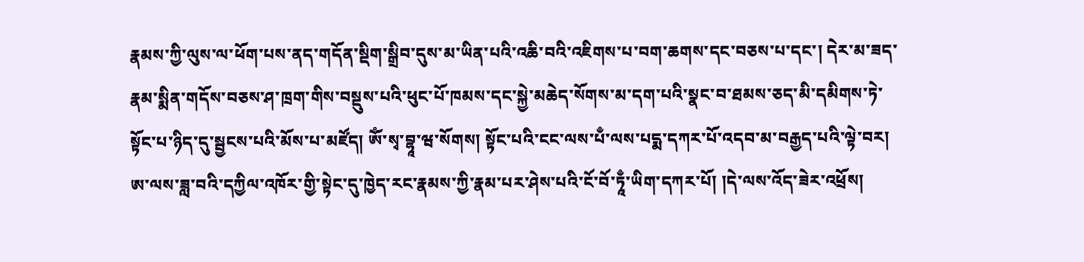རྣམས་ཀྱི་ལུས་ལ་ཕོག་པས་ནད་གདོན་སྡིག་སྒྲིབ་དུས་མ་ཡིན་པའི་འཆི་བའི་འཇིགས་པ་བག་ཆགས་དང་བཅས་པ་དང་། དེར་མ་ཟད་རྣམ་སྨིན་གདོས་བཅས་ཤ་ཁྲག་གིས་བསྡུས་པའི་ཕུང་པོ་ཁམས་དང་སྐྱེ་མཆེད་སོགས་མ་དག་པའི་སྣང་བ་ཐམས་ཅད་མི་དམིགས་ཏེ་སྟོང་པ་ཉིད་དུ་སྦྱངས་པའི་མོས་པ་མཛོད། ཨོཾ་སྭ་བྷཱ་ཝ་སོགས། སྟོང་པའི་ངང་ལས་པྃ་ལས་པདྨ་དཀར་པོ་འདབ་མ་བརྒྱད་པའི་ལྟེ་བར། ཨ་ལས་ཟླ་བའི་དཀྱིལ་འཁོར་གྱི་སྟེང་དུ་ཁྱེད་རང་རྣམས་ཀྱི་རྣམ་པར་ཤེས་པའི་ངོ་བོ་ཏཱྃ་ཡིག་དཀར་པོ། །དེ་ལས་འོད་ཟེར་འཕྲོས།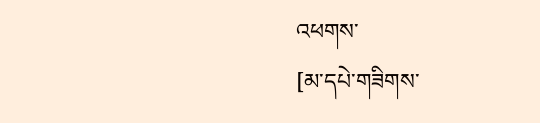འཕགས་
[མ་དཔེ་གཟིགས་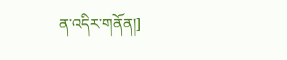ན་འདིར་གནོན།]